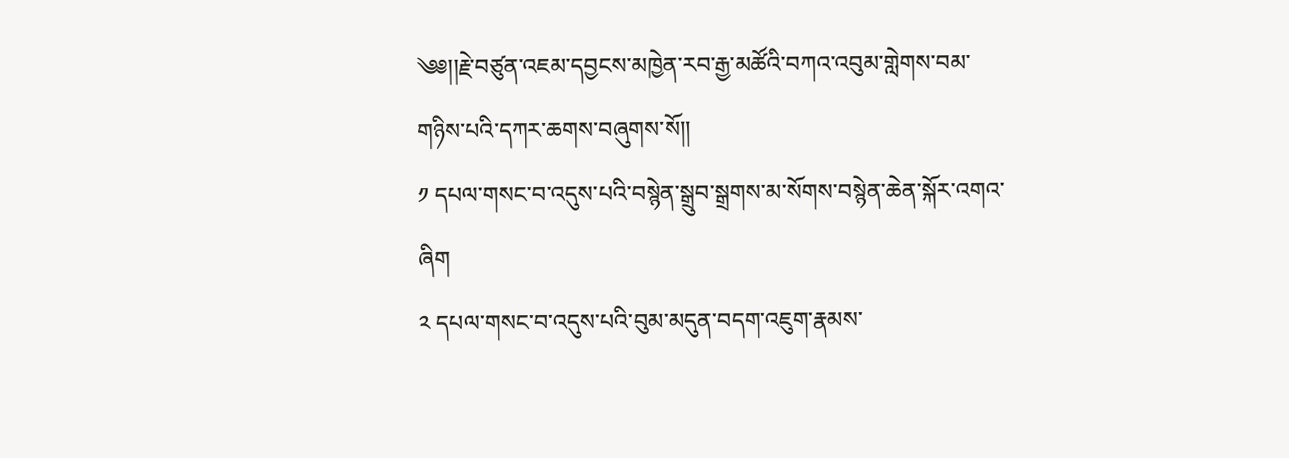༄༅།།རྗེ་བཙུན་འཇམ་དབྱངས་མཁྱེན་རབ་རྒྱ་མཚོའི་བཀའ་འབུམ་གླེགས་བམ་གཉིས་པའི་དཀར་ཆགས་བཞུགས་སོ།།
༡ དཔལ་གསང་བ་འདུས་པའི་བསྙེན་སྒྲུབ་སྒྲགས་མ་སོགས་བསྙེན་ཆེན་སྐོར་འགའ་ཞིག
༢ དཔལ་གསང་བ་འདུས་པའི་བུམ་མདུན་བདག་འཇུག་རྣམས་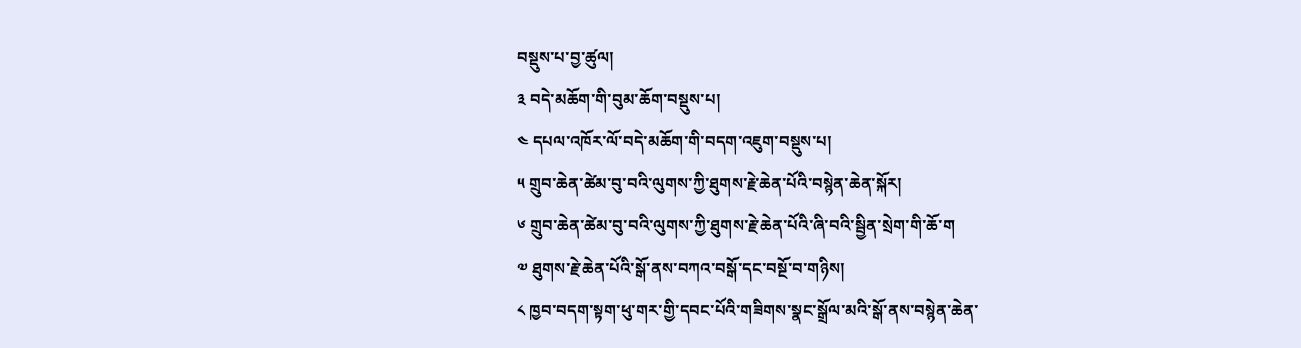བསྡུས་པ་བྱ་ཚུལ།
༣ བདེ་མཆོག་གི་བུམ་ཆོག་བསྡུས་པ།
༤ དཔལ་འཁོར་ལོ་བདེ་མཆོག་གི་བདག་འཇུག་བསྡུས་པ།
༥ གྲུབ་ཆེན་ཚེམ་བུ་བའི་ལུགས་ཀྱི་ཐུགས་རྗེ་ཆེན་པོའི་བསྙེན་ཆེན་སྐོར།
༦ གྲུབ་ཆེན་ཚེམ་བུ་བའི་ལུགས་ཀྱི་ཐུགས་རྗེ་ཆེན་པོའི་ཞི་བའི་སྦྱིན་སྲེག་གི་ཆོ་ག
༧ ཐུགས་རྗེ་ཆེན་པོའི་སྒོ་ནས་བཀའ་བསྒོ་དང་བསྔོ་བ་གཉིས།
༨ ཁྱབ་བདག་སྟག་ཕུ་གར་གྱི་དབང་པོའི་གཟིགས་སྣང་སྒྲོལ་མའི་སྒོ་ནས་བསྙེན་ཆེན་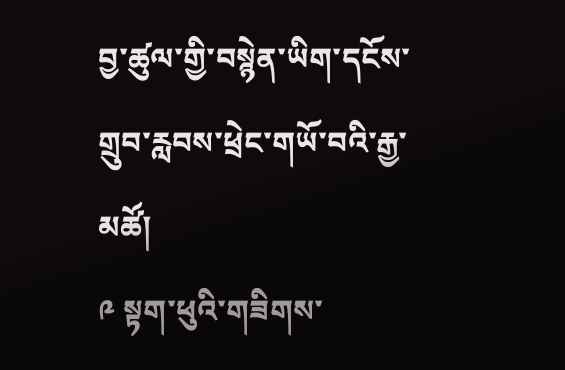བྱ་ཚུལ་གྱི་བསྙེན་ཡིག་དངོས་གྲུབ་རླབས་ཕྲེང་གཡོ་བའི་རྒྱ་མཚོ།
༩ སྟག་ཕུའི་གཟིགས་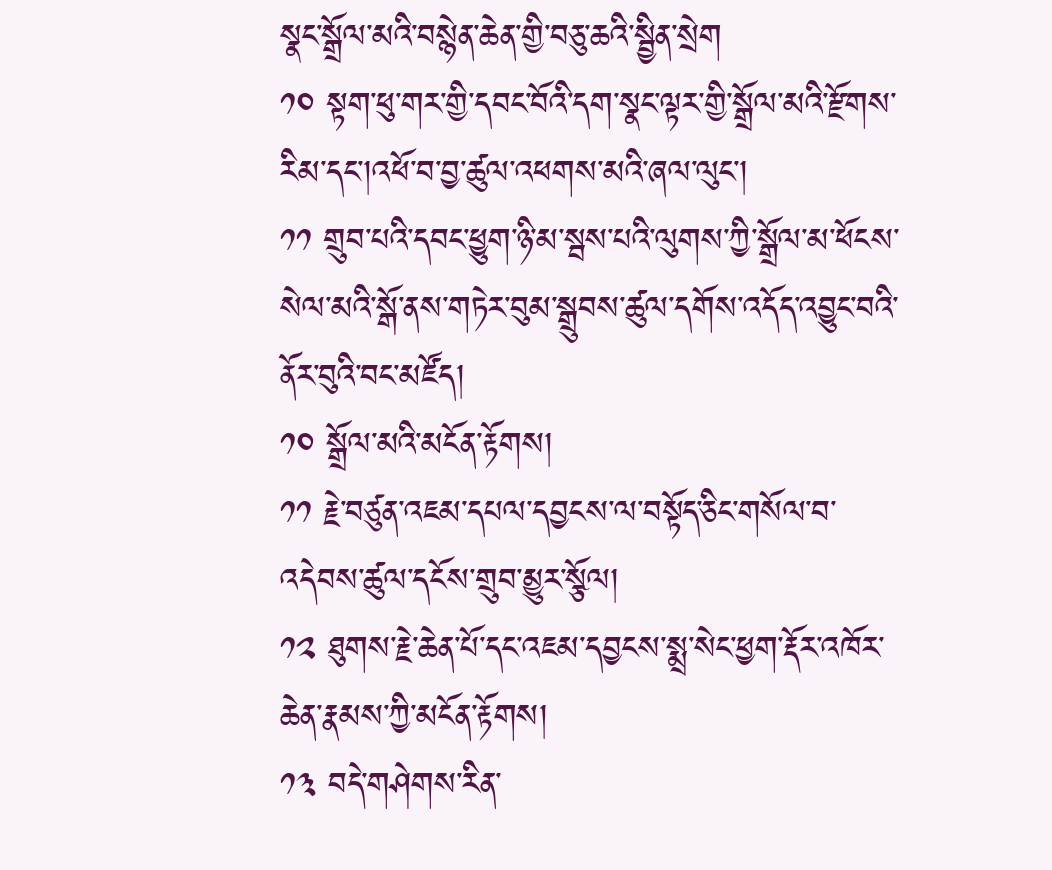སྣང་སྒྲོལ་མའི་བསྙེན་ཆེན་གྱི་བཅུ་ཆའི་སྦྱིན་སྲེག
༡༠ སྟག་ཕུ་གར་གྱི་དབང་བོའི་དག་སྣང་ལྟར་གྱི་སྒྲོལ་མའི་རྫོགས་རིམ་དང་།འཕོ་བ་བྱ་ཚུལ་འཕགས་མའི་ཞལ་ལུང་།
༡༡ གྲུབ་པའི་དབང་ཕྱུག་ཉི་མ་སྦས་པའི་ལུགས་ཀྱི་སྒྲོལ་མ་ཕོངས་སེལ་མའི་སྒོ་ནས་གཏེར་བུམ་སྒྲུབས་ཚུལ་དགོས་འདོད་འབྱུང་བའི་ནོར་བུའི་བང་མཛོད།
༡༠ སྒྲོལ་མའི་མངོན་རྟོགས།
༡༡ རྗེ་བཙུན་འཇམ་དཔལ་དབྱངས་ལ་བསྟོད་ཅིང་གསོལ་བ་འདེབས་ཚུལ་དངོས་གྲུབ་མྱུར་སྩོལ།
༡༢ ཐུགས་རྗེ་ཆེན་པོ་དང་འཇམ་དབྱངས་སྨྲ་སེང་ཕྱག་རྡོར་འཁོར་ཆེན་རྣམས་ཀྱི་མངོན་རྟོགས།
༡༣ བདེ་གཤེགས་རིན་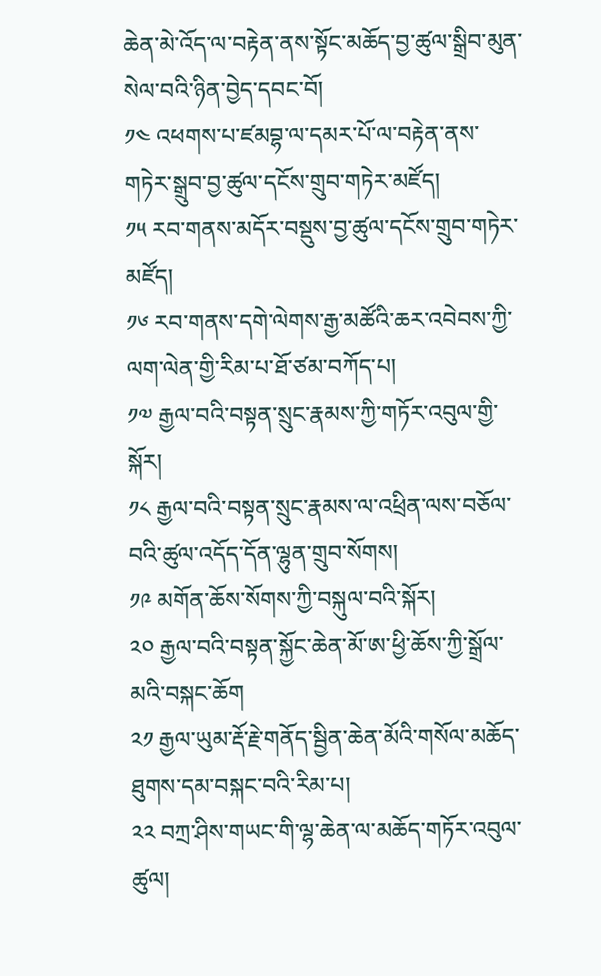ཆེན་མེ་འོད་ལ་བརྟེན་ནས་སྟོང་མཆོད་བྱ་ཚུལ་སྒྲིབ་མུན་སེལ་བའི་ཉིན་བྱེད་དབང་བོ།
༡༤ འཕགས་པ་ཛམབྷ་ལ་དམར་པོ་ལ་བརྟེན་ནས་གཏེར་སྒྲུབ་བྱ་ཚུལ་དངོས་གྲུབ་གཏེར་མཛོད།
༡༥ རབ་གནས་མདོར་བསྡུས་བྱ་ཚུལ་དངོས་གྲུབ་གཏེར་མཛོད།
༡༦ རབ་གནས་དགེ་ལེགས་རྒྱ་མཚོའི་ཆར་འབེབས་ཀྱི་ལག་ལེན་གྱི་རིམ་པ་ཐོ་ཙམ་བཀོད་པ།
༡༧ རྒྱལ་བའི་བསྟན་སྲུང་རྣམས་ཀྱི་གཏོར་འབུལ་གྱི་སྐོར།
༡༨ རྒྱལ་བའི་བསྟན་སྲུང་རྣམས་ལ་འཕྲིན་ལས་བཅོལ་བའི་ཚུལ་འདོད་དོན་ལྷུན་གྲུབ་སོགས།
༡༩ མགོན་ཆོས་སོགས་ཀྱི་བསྐུལ་བའི་སྐོར།
༢༠ རྒྱལ་བའི་བསྟན་སྐྱོང་ཆེན་མོ་ཨ་ཕྱི་ཆོས་ཀྱི་སྒྲོལ་མའི་བསྐང་ཆོག
༢༡ རྒྱལ་ཡུམ་རྡོ་རྗེ་གནོད་སྦྱིན་ཆེན་མོའི་གསོལ་མཆོད་ཐུགས་དམ་བསྐང་བའི་རིམ་པ།
༢༢ བཀྲ་ཤིས་གཡང་གི་ལྷ་ཆེན་ལ་མཆོད་གཏོར་འབུལ་ཚུལ།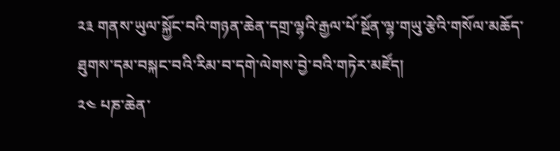༢༣ གནས་ཡུལ་སྐྱོང་བའི་གཉན་ཆེན་དགྲ་ལྷའི་རྒྱལ་པོ་སྔོན་ལྷ་གཡུ་རྩེའི་གསོལ་མཆོད་ཐུགས་དམ་བསྐང་བའི་རིམ་བ་དགེ་ལེགས་བྱེ་བའི་གཏེར་མཛོད།
༢༤ པཎ་ཆེན་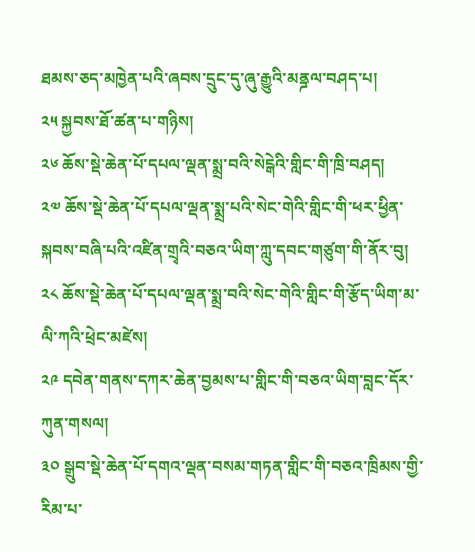ཐམས་ཅད་མཁྱེན་པའི་ཞབས་དྲུང་དུ་ཞུ་རྒྱུའི་མནྜལ་བཤད་པ།
༢༥ སྐྱབས་ཐོ་ཚན་པ་གཉིས།
༢༦ ཆོས་སྡེ་ཆེན་པོ་དཔལ་ལྡན་སྨྲ་བའི་སེངྒེའི་གླིང་གི་ཁྲི་བཤད།
༢༧ ཆོས་སྡེ་ཆེན་པོ་དཔལ་ལྡན་སྨྲ་པའི་སེང་གེའི་གླིང་གི་ཕར་ཕྱིན་སྐབས་བཞི་པའི་འཛིན་གྲྭའི་བཅའ་ཡིག་ཀླུ་དབང་གཙུག་གི་ནོར་བུ།
༢༨ ཆོས་སྡེ་ཆེན་པོ་དཔལ་ལྡན་སྨྲ་བའི་སེང་གེའི་གླིང་གི་རྩོད་ཡིག་མ་ལི་ཀའི་ཕྲེང་མཛེས།
༢༩ དབེན་གནས་དཀར་ཆེན་བྱམས་པ་གླིང་གི་བཅའ་ཡིག་བླང་དོར་ཀུན་གསལ།
༣༠ སྒྲུབ་སྡེ་ཆེན་པོ་དགའ་ལྡན་བསམ་གཏན་གླིང་གི་བཅའ་ཁྲིམས་གྱི་རིམ་པ་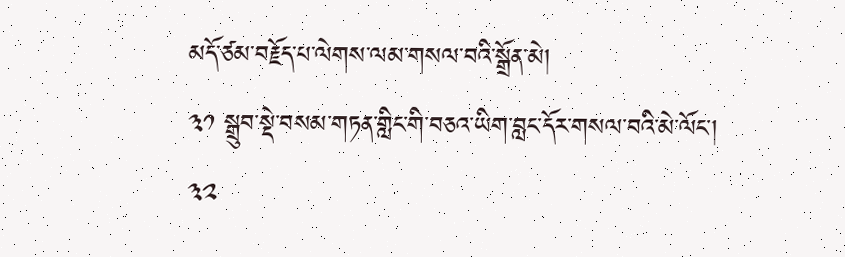མདོ་ཙམ་བརྗོད་པ་ལེགས་ལམ་གསལ་བའི་སྒྲོན་མེ།
༣༡ སྒྲུབ་སྡེ་བསམ་གཏན་གླིང་གི་བཅའ་ཡིག་བླང་དོར་གསལ་བའི་མེ་ལོང་།
༣༢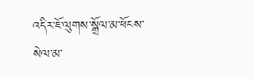འདིར་ཇོ་ལུགས་སྒྲོལ་མ་ཕོངས་སེལ་མ་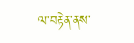ལ་བརྟེན་ནས་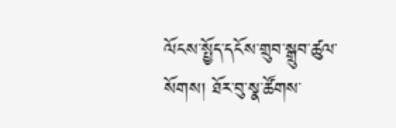ལོངས་སྤྱོད་དངོས་གྲུབ་སྒྲུབ་ཚུལ་སོགས། ཐོར་བུ་སྣ་ཚོགས་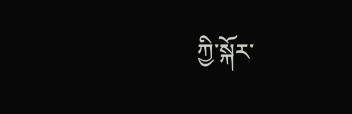ཀྱི་སྐོར་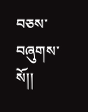བཅས་བཞུགས་སོ།།